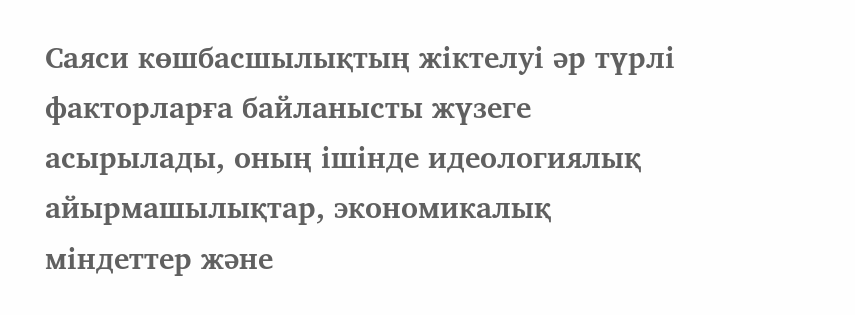Саяси көшбасшылықтың жіктелуі әр түрлі факторларға байланысты жүзеге асырылады, оның ішінде идеологиялық айырмашылықтар, экономикалық міндеттер және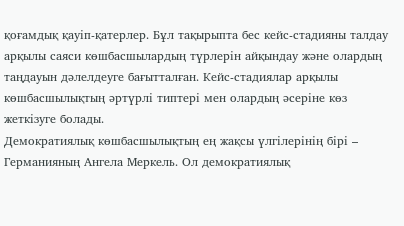қоғамдық қауіп-қатерлер. Бұл тақырыпта бес кейс-стадияны талдау арқылы саяси көшбасшылардың түрлерін айқындау және олардың таңдауын дәлелдеуге бағытталған. Кейс-стадиялар арқылы көшбасшылықтың әртүрлі типтері мен олардың әсеріне көз жеткізуге болады.
Демократиялық көшбасшылықтың ең жақсы үлгілерінің бірі – Германияның Ангела Меркель. Ол демократиялық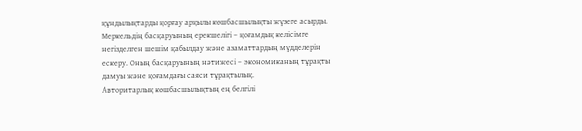құндылықтарды қорғау арқылы көшбасшылықты жүзеге асырды. Меркельдің басқаруының ерекшелігі – қоғамдық келісімге негізделген шешім қабылдау және азаматтардың мүдделерін ескеру. Оның басқаруының нәтижесі – экономиканың тұрақты дамуы және қоғамдағы саяси тұрақтылық.
Авторитарлық көшбасшылықтың ең белгілі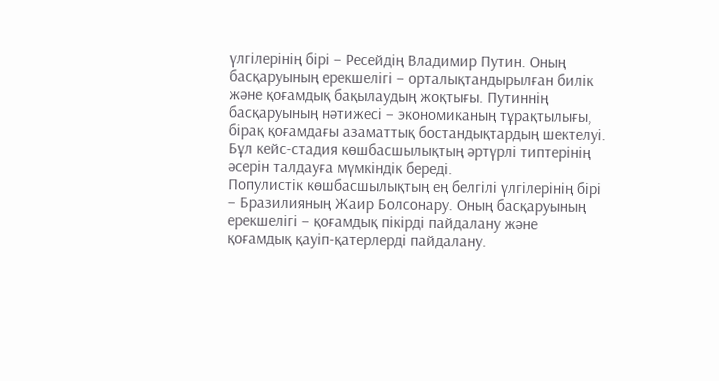үлгілерінің бірі – Ресейдің Владимир Путин. Оның басқаруының ерекшелігі – орталықтандырылған билік және қоғамдық бақылаудың жоқтығы. Путиннің басқаруының нәтижесі – экономиканың тұрақтылығы, бірақ қоғамдағы азаматтық бостандықтардың шектелуі. Бұл кейс-стадия көшбасшылықтың әртүрлі типтерінің әсерін талдауға мүмкіндік береді.
Популистік көшбасшылықтың ең белгілі үлгілерінің бірі – Бразилияның Жаир Болсонару. Оның басқаруының ерекшелігі – қоғамдық пікірді пайдалану және қоғамдық қауіп-қатерлерді пайдалану.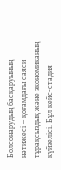Болсонарудың басқаруының нәтижесі – қоғамдағы саяси тұрақсыздық және экономиканың күйзелісі. Бұл кейс-стадия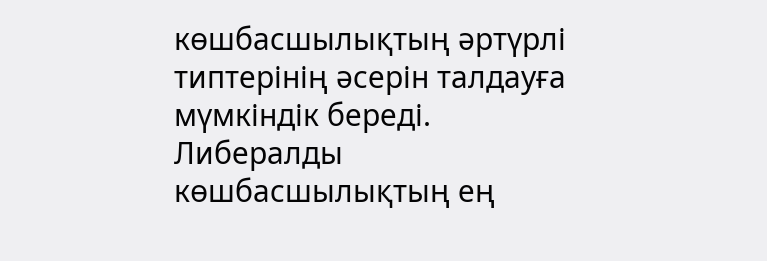көшбасшылықтың әртүрлі типтерінің әсерін талдауға мүмкіндік береді.
Либералды көшбасшылықтың ең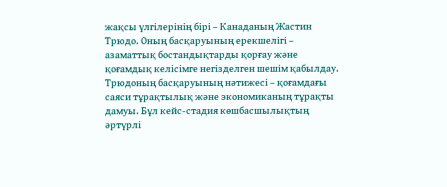жақсы үлгілерінің бірі – Канаданың Жастин Трюдо. Оның басқаруының ерекшелігі – азаматтық бостандықтарды қорғау және қоғамдық келісімге негізделген шешім қабылдау. Трюдоның басқаруының нәтижесі – қоғамдағы саяси тұрақтылық және экономиканың тұрақты дамуы. Бұл кейс-стадия көшбасшылықтың әртүрлі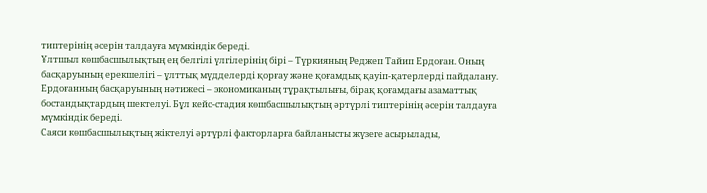типтерінің әсерін талдауға мүмкіндік береді.
Ұлтшыл көшбасшылықтың ең белгілі үлгілерінің бірі – Түркияның Реджеп Тайип Ердоған. Оның басқаруының ерекшелігі – ұлттық мүдделерді қорғау және қоғамдық қауіп-қатерлерді пайдалану. Ердоғанның басқаруының нәтижесі – экономиканың тұрақтылығы, бірақ қоғамдағы азаматтық бостандықтардың шектелуі. Бұл кейс-стадия көшбасшылықтың әртүрлі типтерінің әсерін талдауға мүмкіндік береді.
Саяси көшбасшылықтың жіктелуі әртүрлі факторларға байланысты жүзеге асырылады,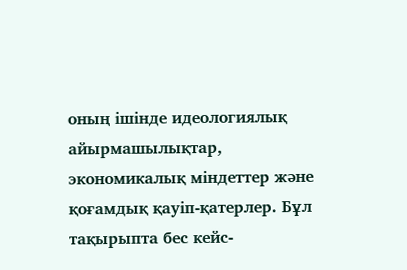оның ішінде идеологиялық айырмашылықтар, экономикалық міндеттер және қоғамдық қауіп-қатерлер. Бұл тақырыпта бес кейс-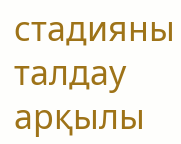стадияны талдау арқылы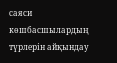саяси көшбасшылардың түрлерін айқындау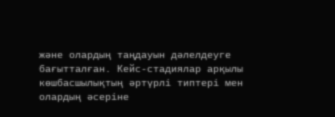және олардың таңдауын дәлелдеуге бағытталған. Кейс-стадиялар арқылы көшбасшылықтың әртүрлі типтері мен олардың әсеріне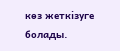көз жеткізуге болады.